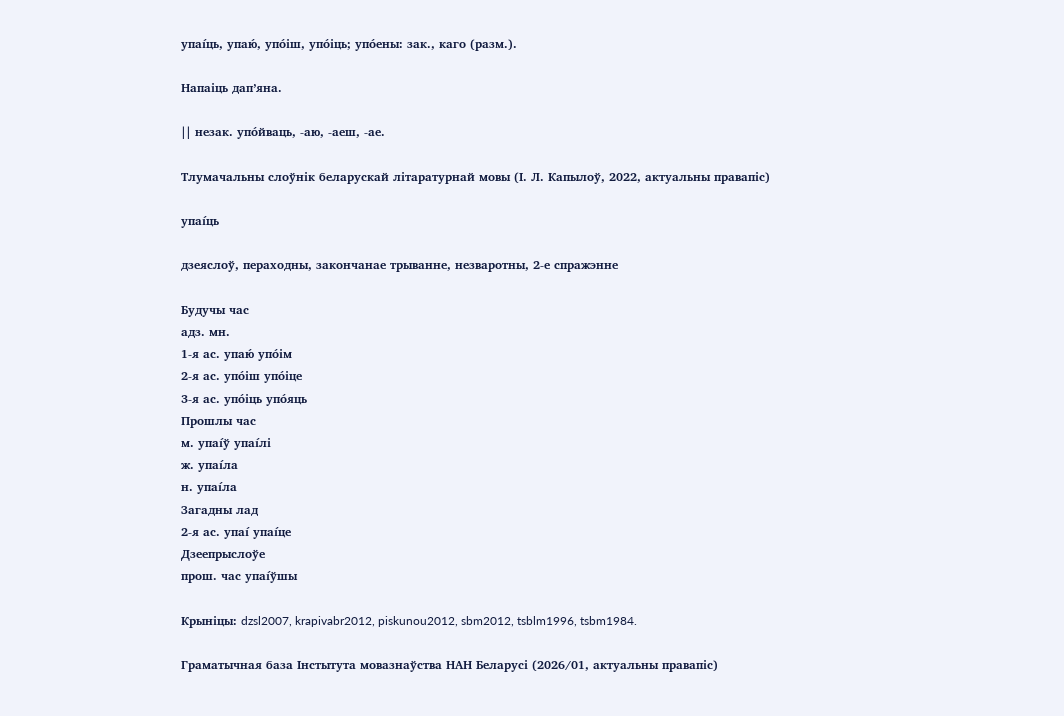упаі́ць, упаю́, упо́іш, упо́іць; упо́ены: зак., каго (разм.).

Напаіць дап’яна.

|| незак. упо́йваць, -аю, -аеш, -ае.

Тлумачальны слоўнік беларускай літаратурнай мовы (І. Л. Капылоў, 2022, актуальны правапіс)

упаі́ць

дзеяслоў, пераходны, закончанае трыванне, незваротны, 2-е спражэнне

Будучы час
адз. мн.
1-я ас. упаю́ упо́ім
2-я ас. упо́іш упо́іце
3-я ас. упо́іць упо́яць
Прошлы час
м. упаі́ў упаі́лі
ж. упаі́ла
н. упаі́ла
Загадны лад
2-я ас. упаі́ упаі́це
Дзеепрыслоўе
прош. час упаі́ўшы

Крыніцы: dzsl2007, krapivabr2012, piskunou2012, sbm2012, tsblm1996, tsbm1984.

Граматычная база Інстытута мовазнаўства НАН Беларусі (2026/01, актуальны правапіс)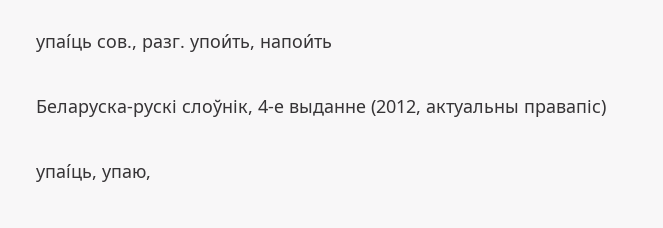упаі́ць сов., разг. упои́ть, напои́ть

Беларуска-рускі слоўнік, 4-е выданне (2012, актуальны правапіс)

упаі́ць, упаю,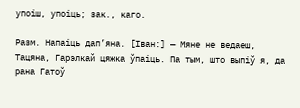упоіш, упоіць; зак., каго.

Разм. Напаіць дап’яна. [Іван:] — Мяне не ведаеш, Тацяна, Гарэлкай цяжка ўпаіць. Па тым, што выпіў я, да рана Гатоў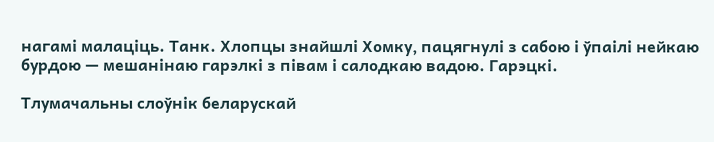нагамі малаціць. Танк. Хлопцы знайшлі Хомку, пацягнулі з сабою і ўпаілі нейкаю бурдою — мешанінаю гарэлкі з півам і салодкаю вадою. Гарэцкі.

Тлумачальны слоўнік беларускай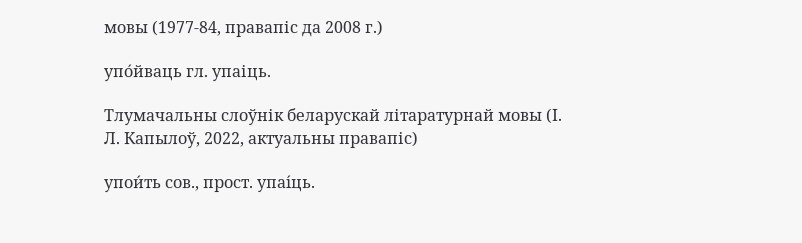мовы (1977-84, правапіс да 2008 г.)

упо́йваць гл. упаіць.

Тлумачальны слоўнік беларускай літаратурнай мовы (І. Л. Капылоў, 2022, актуальны правапіс)

упои́ть сов., прост. упаі́ць.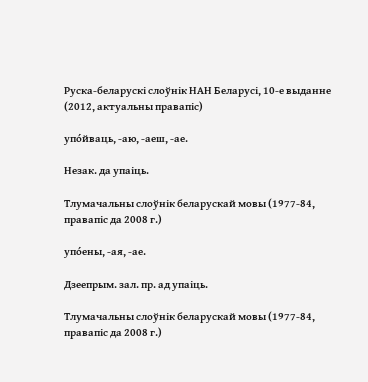Руска-беларускі слоўнік НАН Беларусі, 10-е выданне (2012, актуальны правапіс)

упо́йваць, ‑аю, ‑аеш, ‑ае.

Незак. да упаіць.

Тлумачальны слоўнік беларускай мовы (1977-84, правапіс да 2008 г.)

упо́ены, ‑ая, ‑ае.

Дзеепрым. зал. пр. ад упаіць.

Тлумачальны слоўнік беларускай мовы (1977-84, правапіс да 2008 г.)